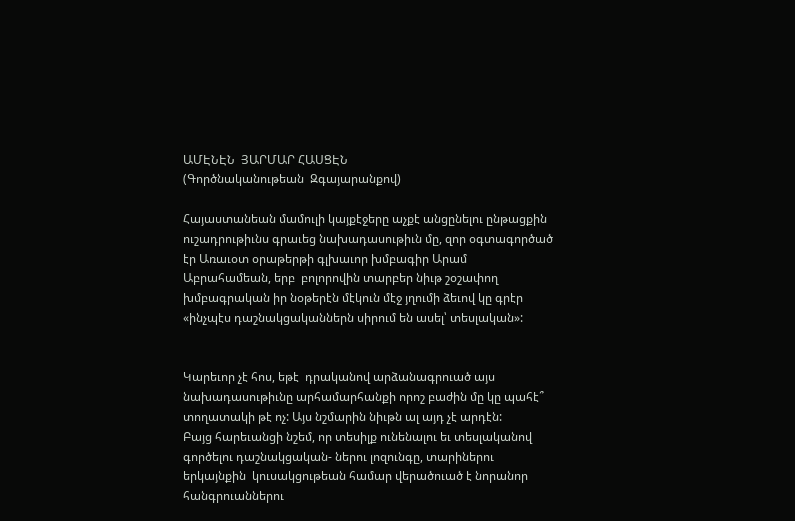ԱՄԷՆԷՆ  ՅԱՐՄԱՐ ՀԱՍՑԷՆ
(Գործնականութեան  Զգայարանքով)

Հայաստանեան մամուլի կայքէջերը աչքէ անցընելու ընթացքին  ուշադրութիւնս գրաւեց նախադասութիւն մը, զոր օգտագործած էր Առաւօտ օրաթերթի գլխաւոր խմբագիր Արամ Աբրահամեան, երբ  բոլորովին տարբեր նիւթ շօշափող խմբագրական իր նօթերէն մէկուն մէջ յղումի ձեւով կը գրէր  «ինչպէս դաշնակցականներն սիրում են ասել՝ տեսլական»:


Կարեւոր չէ հոս, եթէ  դրականով արձանագրուած այս նախադասութիւնը արհամարհանքի որոշ բաժին մը կը պահէ՞ տողատակի թէ ոչ: Այս նշմարին նիւթն ալ այդ չէ արդէն:
Բայց հարեւանցի նշեմ, որ տեսիլք ունենալու եւ տեսլականով գործելու դաշնակցական- ներու լոզունգը, տարիներու երկայնքին  կուսակցութեան համար վերածուած է նորանոր հանգրուաններու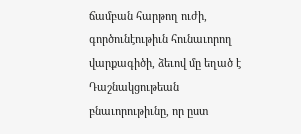ճամբան հարթող ուժի, գործունէութիւն հունաւորող վարքագիծի, ձեւով մը եղած է Դաշնակցութեան բնաւորութիւնը, որ ըստ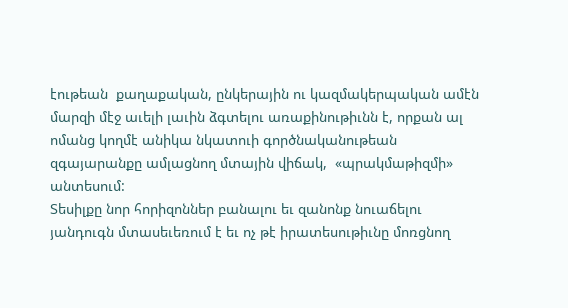էութեան  քաղաքական, ընկերային ու կազմակերպական ամէն մարզի մէջ աւելի լաւին ձգտելու առաքինութիւնն է, որքան ալ ոմանց կողմէ անիկա նկատուի գործնականութեան զգայարանքը ամլացնող մտային վիճակ,  «պրակմաթիզմի»  անտեսում:
Տեսիլքը նոր հորիզոններ բանալու եւ զանոնք նուաճելու յանդուգն մտասեւեռում է եւ ոչ թէ իրատեսութիւնը մոռցնող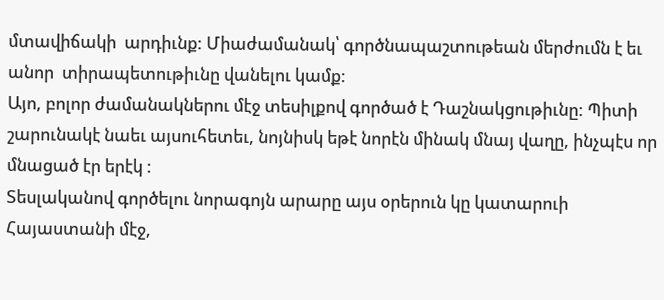մտավիճակի  արդիւնք: Միաժամանակ՝ գործնապաշտութեան մերժումն է եւ անոր  տիրապետութիւնը վանելու կամք:
Այո, բոլոր ժամանակներու մէջ տեսիլքով գործած է Դաշնակցութիւնը: Պիտի շարունակէ նաեւ այսուհետեւ, նոյնիսկ եթէ նորէն մինակ մնայ վաղը, ինչպէս որ մնացած էր երէկ :
Տեսլականով գործելու նորագոյն արարը այս օրերուն կը կատարուի Հայաստանի մէջ,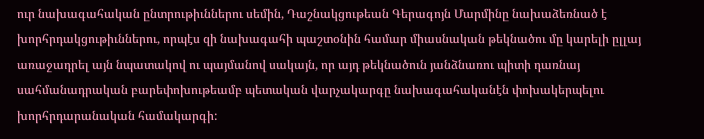ուր նախագահական ընտրութիւններու սեմին, Դաշնակցութեան Գերագոյն Մարմինը նախաձեռնած է խորհրդակցութիւններու, որպէս զի նախագահի պաշտօնին համար միասնական թեկնածու մը կարելի ըլլայ առաջադրել այն նպատակով ու պայմանով սակայն, որ այդ թեկնածուն յանձնառու պիտի դառնայ սահմանադրական բարեփոխութեամբ պետական վարչակարգը նախագահականէն փոխակերպելու խորհրդարանական համակարգի: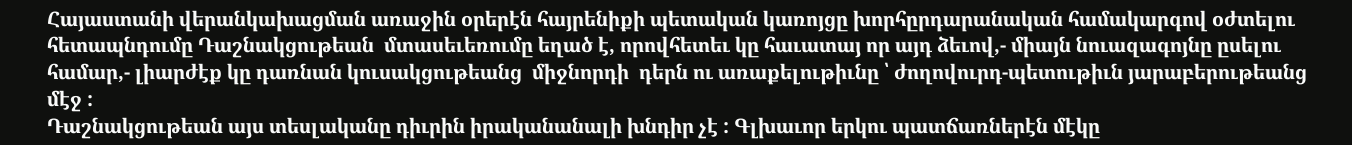Հայաստանի վերանկախացման առաջին օրերէն հայրենիքի պետական կառոյցը խորհըրդարանական համակարգով օժտելու հետապնդումը Դաշնակցութեան  մտասեւեռումը եղած է, որովհետեւ կը հաւատայ որ այդ ձեւով,- միայն նուազագոյնը ըսելու համար,- լիարժէք կը դառնան կուսակցութեանց  միջնորդի  դերն ու առաքելութիւնը ՝ ժողովուրդ-պետութիւն յարաբերութեանց  մէջ :
Դաշնակցութեան այս տեսլականը դիւրին իրականանալի խնդիր չէ : Գլխաւոր երկու պատճառներէն մէկը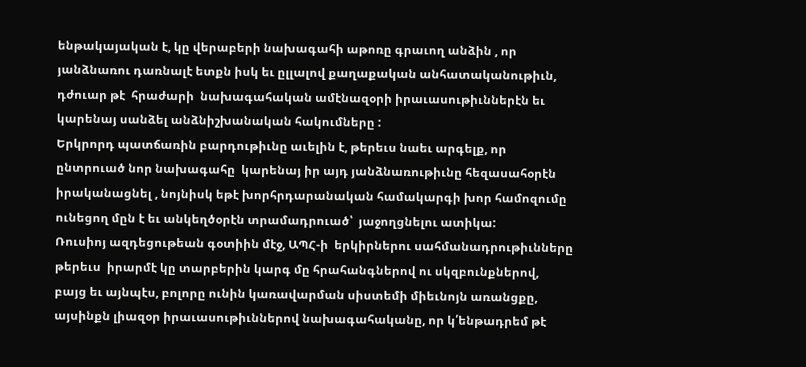ենթակայական է, կը վերաբերի նախագահի աթոռը գրաւող անձին , որ յանձնառու դառնալէ ետքն իսկ եւ ըլլալով քաղաքական անհատականութիւն, դժուար թէ  հրաժարի  նախագահական ամէնազօրի իրաւասութիւններէն եւ կարենայ սանձել անձնիշխանական հակումները :
Երկրորդ պատճառին բարդութիւնը աւելին է, թերեւս նաեւ արգելք, որ ընտրուած նոր նախագահը  կարենայ իր այդ յանձնառութիւնը հեզասահօրէն իրականացնել , նոյնիսկ եթէ խորհրդարանական համակարգի խոր համոզումը ունեցող մըն է եւ անկեղծօրէն տրամադրուած՝  յաջողցնելու ատիկա:
Ռուսիոյ ազդեցութեան գօտիին մէջ, ԱՊՀ-ի  երկիրներու սահմանադրութիւնները թերեւս  իրարմէ կը տարբերին կարգ մը հրահանգներով ու սկզբունքներով, բայց եւ այնպէս, բոլորը ունին կառավարման սիստեմի միեւնոյն առանցքը, այսինքն լիազօր իրաւասութիւններով նախագահականը, որ կ՛ենթադրեմ թէ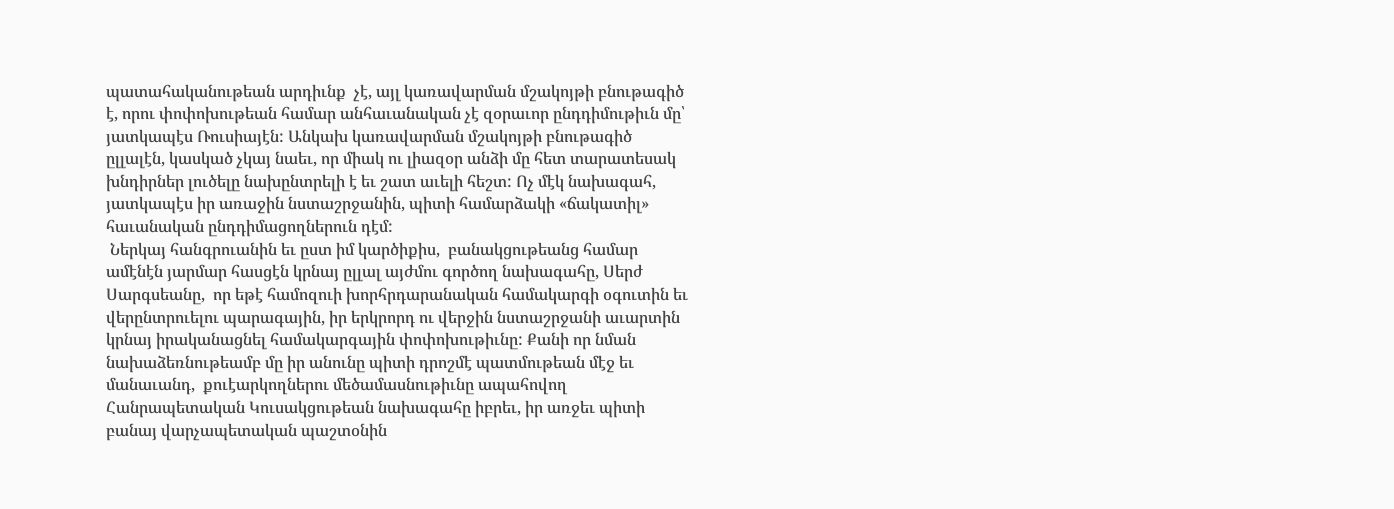պատահականութեան արդիւնք  չէ, այլ կառավարման մշակոյթի բնութագիծ է, որու փոփոխութեան համար անհաւանական չէ զօրաւոր ընդդիմութիւն մը՝ յատկապէս Ռուսիայէն: Անկախ կառավարման մշակոյթի բնութագիծ ըլլալէն, կասկած չկայ նաեւ, որ միակ ու լիազօր անձի մը հետ տարատեսակ խնդիրներ լուծելը նախընտրելի է եւ շատ աւելի հեշտ: Ոչ մէկ նախագահ, յատկապէս իր առաջին նստաշրջանին, պիտի համարձակի «ճակատիլ» հաւանական ընդդիմացողներուն դէմ:
 Ներկայ հանգրուանին եւ ըստ իմ կարծիքիս,  բանակցութեանց համար ամէնէն յարմար հասցէն կրնայ ըլլալ այժմու գործող նախագահը, Սերժ Սարգսեանը,  որ եթէ համոզուի խորհրդարանական համակարգի օգուտին եւ վերընտրուելու պարագային, իր երկրորդ ու վերջին նստաշրջանի աւարտին կրնայ իրականացնել համակարգային փոփոխութիւնը: Քանի որ նման նախաձեռնութեամբ մը իր անունը պիտի դրոշմէ պատմութեան մէջ եւ մանաւանդ,  քուէարկողներու մեծամասնութիւնը ապահովող Հանրապետական Կուսակցութեան նախագահը իբրեւ, իր առջեւ պիտի բանայ վարչապետական պաշտօնին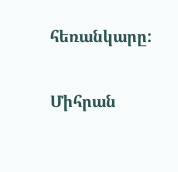հեռանկարը:

Միհրան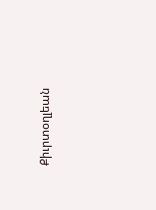Քիւրտօղլեան